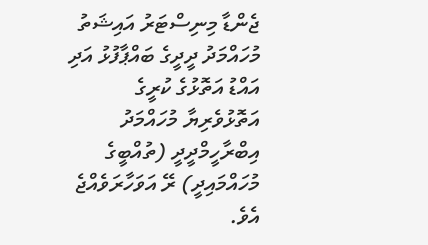ޖެންޑާ މިނިސްޓަރު އައިޝަތު މުހައްމަދު ދީދީގެ ބައްޕާފުޅު އަދި އައްޑު އަތޮޅުގެ ކުރީގެ އަތޮޅުވެރިޔާ މުހައްމަދު އިބްރާހީމްދީދީ (ތުއްބީގެ މުހައްމައިދީ) ރޭ އަވަހާރަވެއްޖެ އެވެ.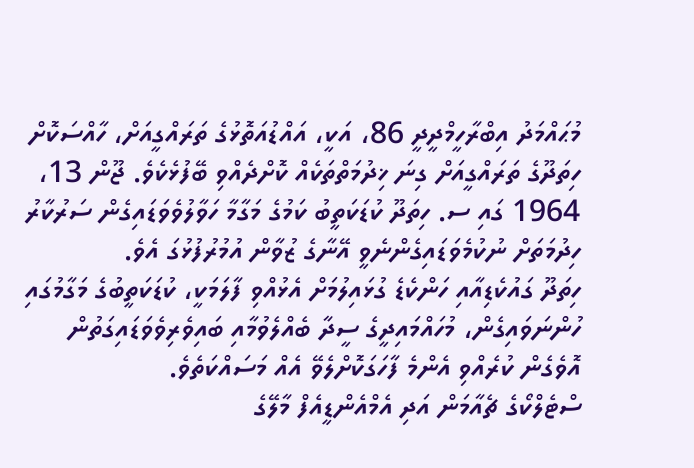މުޙައްމަދު އިބްރާހީމްދީދީ 86، އަކީ، އައްޑުއަތޮޅުގެ ތަރައްގީއަށް، ހާއްސަކޮށް ހިތަދޫގެ ތަރައްގީއަށް ގިނަ ޚިދުމަތްތަކެއް ކޮށްދެއްވި ބޭފުޅެކެވެ. ޖޫން 13، 1964 ގައި ސ. ހިތަދޫ ކުޑަކަތީބު ކަމުގެ މަގާމާ ހަވާލުވެވަޑައިގެން ސަރުކާރު ހިދުމަތަށް ނުކުމެވަޑައިގެންނެވީ އޭނާގެ ޒުވާން އުމުރުފުޅުގަ އެވެ.
ހިތަދޫ ގައުކެޑިއާއި ހަންކެޑެ ގުޅައިލުމަށް އެޅުއްވި ފާލަމަކީ، ކުޑަކަތީބުގެ މަގާމުގައި ހުންނަވައިގެން، މުހައްމައިދީގެ ސީދާ ބެއްލެވުމާއި ބައިވެރިވެވަޑައިގަތުން އޮވެގެން ކުރެއްވި އެންމެ ފާހަގަކޮށްލެވޭ އެއް މަސައްކަތެވެ.
ސްޓެލްކޯގެ ޗެއާމަން އަދި އެމްއެންޑީއެފް މާލޭގެ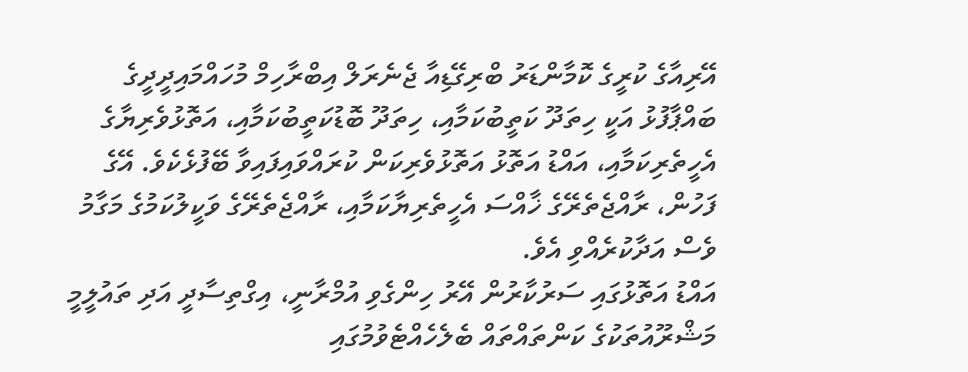އޭރިއާގެ ކުރީގެ ކޮމާންޑަރު ބްރިގޭޑިއާ ޖެނެރަލް އިބްރާހިމް މުހައްމައިދީދީގެ ބައްޕާފުޅު އަކީ ހިތަދޫ ކަތީބުކަމާއި، ހިތަދޫ ބޮޑުކަތީބުކަމާއި، އަތޮޅުވެރިޔާގެ އެހީތެރިކަމާއި، އައްޑު އަތޮޅު އަތޮޅުވެރިކަން ކުރައްވައިފައިވާ ބޭފުޅެކެވެ. އޭގެ ފަހުން، ރާއްޖެތެރޭގެ ޚާއްސަ އެހީތެރިޔާކަމާއި، ރާއްޖެތެރޭގެ ވަކީލުކަމުގެ މަގާމު ވެސް އަދާކުރެއްވި އެވެ.
އައްޑު އަތޮޅުގައި ސަރުކާރުން އޭރު ހިންގެވި އުމްރާނީ، އިގްތިސާދީ އަދި ތައުލީމީ މަޝްރޫއުތަކުގެ ކަންތައްތައް ބެލެހެއްޓެވުމުގައި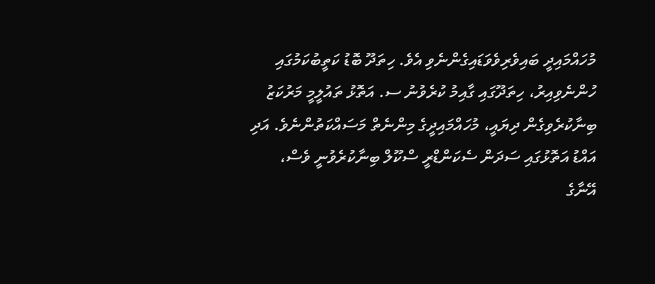މުހައްމައިދީ ބައިވެރިވެވަޑައިގެންނެވި އެވެ. ހިތަދޫ ބޮޑު ކަތީބުކަމުގައި ހުންނެވިއިރު، ހިތަދޫގައި ގާއިމު ކުރެވުނު ސ. އަތޮޅު ތައުލީމީ މަރުކަޒު ބިނާކުރެވިގެން ދިޔައީ، މުހައްމައިދީގެ މިންނެތް މަސައްކަތުންނެވެ. އަދި އައްޑު އަތޮޅުގައި ސަދަން ސެކަންޑްރީ ސްކޫލް ބިނާކުރެވުނީ ވެސް، އޭނާގެ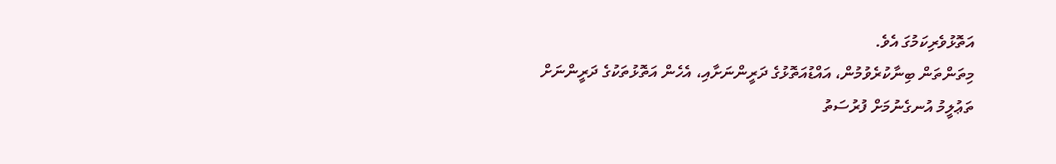އަތޮޅުވެރިކަމުގަ އެވެ.
މިތަންތަން ބިނާކުރެވުމުން، އައްޑުއަތޮޅުގެ ދަރީންނަށާއި، އެހެން އަތޮޅުތަކުގެ ދަރީންނަށް ތަޢުލީމު އުނގެނުމަށް ފުރުސަތު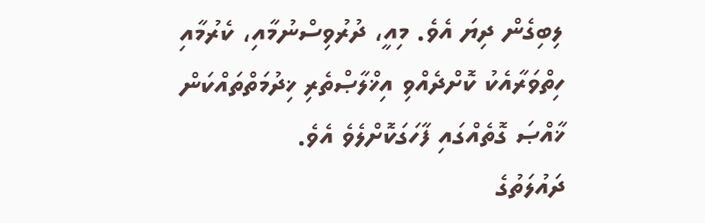ލިބިގެން ދިޔަ އެވެ. މިއީ، ދުރުވިސްނުމާއި، ކެރުމާއި ހިތްވަރާއެކު ކޮށްދެއްވި އިޚްލާޞްތެރި ޚިދުމަތްތައްކަން ޚާއްޞަ ގޮތެއްގައި ފާހަގަކޮށްލެވެ އެވެ.
ދައުލަތުގެ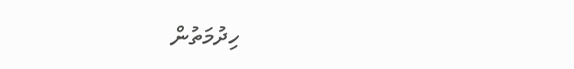ހިދުމަތުން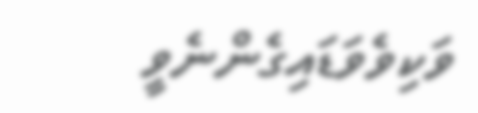ވަކިވެވަޑައިގެންނެވީ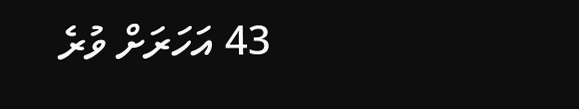43 އަހަރަށް ވުރެ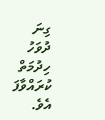ގިނަ ދުވަހު ހިދުމަތް ކުރައްވާފަ އެވެ.